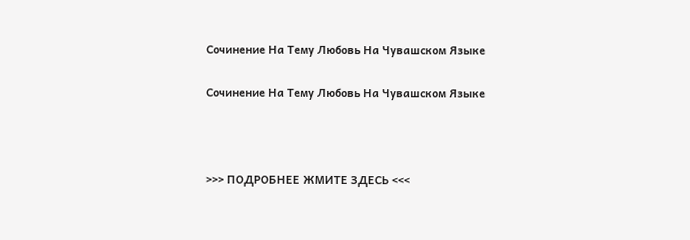Сочинение На Тему Любовь На Чувашском Языке

Сочинение На Тему Любовь На Чувашском Языке



>>> ПОДРОБНЕЕ ЖМИТЕ ЗДЕСЬ <<<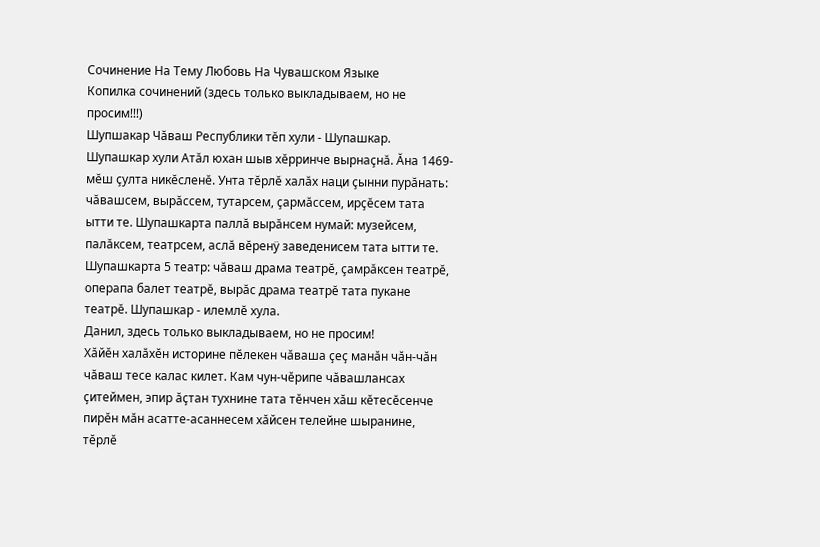Сочинение На Тему Любовь На Чувашском Языке
Копилка сочинений (здесь только выкладываем, но не просим!!!)
Шупшакар Чăваш Республики тĕп хули - Шупашкар. Шупашкар хули Атăл юхан шыв хĕрринче вырнаçнă. Ăна 1469-мĕш çулта никĕсленĕ. Унта тĕрлĕ халăх наци çынни пурăнать: чăвашсем, вырăссем, тутарсем, çармăссем, ирçĕсем тата ытти те. Шупашкарта паллă вырăнсем нумай: музейсем, палăксем, театрсем, аслă вĕренÿ заведенисем тата ытти те. Шупашкарта 5 театр: чăваш драма театрĕ, çамрăксен театрĕ, операпа балет театрĕ, вырăс драма театрĕ тата пукане театрĕ. Шупашкар - илемлĕ хула.
Данил, здесь только выкладываем, но не просим!
Хӑйӗн халӑхӗн историне пӗлекен чӑваша ҫеҫ манӑн чӑн-чӑн чӑваш тесе калас килет. Кам чун-чӗрипе чӑвашлансах ҫитеймен, эпир ӑҫтан тухнине тата тӗнчен хӑш кӗтесӗсенче пирӗн мӑн асатте-асаннесем хӑйсен телейне шыранине, тӗрлӗ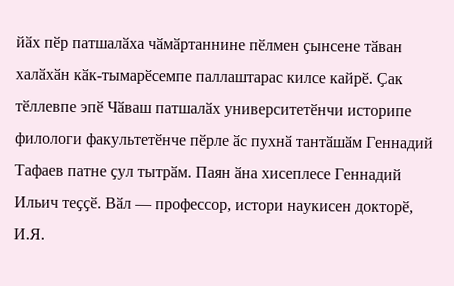йӑх пӗр патшалӑха чӑмӑртаннине пӗлмен ҫынсене тӑван халӑхӑн кӑк-тымарӗсемпе паллаштарас килсе кайрӗ. Ҫак тӗллевпе эпӗ Чӑваш патшалӑх университетӗнчи историпе филологи факультетӗнче пӗрле ӑс пухнӑ тантӑшӑм Геннадий Тафаев патне ҫул тытрӑм. Паян ӑна хисеплесе Геннадий Ильич теҫҫӗ. Вӑл — профессор, истори наукисен докторӗ, И.Я.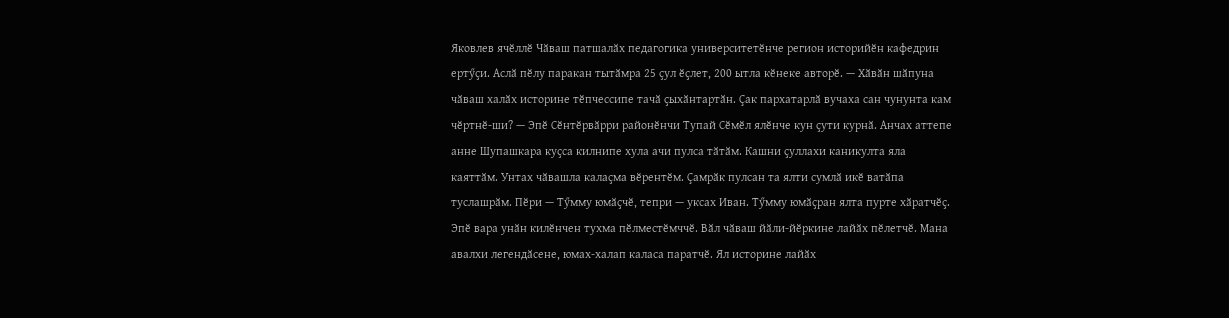Яковлев ячӗллӗ Чӑваш патшалӑх педагогика университетӗнче регион историйӗн кафедрин ертӳҫи. Аслӑ пӗлу паракан тытӑмра 25 ҫул ӗҫлет, 200 ытла кӗнеке авторӗ. — Хӑвӑн шӑпуна чӑваш халӑх историне тӗпчессипе тачӑ ҫыхӑнтартӑн. Ҫак пархатарлӑ вучаха сан чунунта кам чӗртнӗ-ши? — Эпӗ Сӗнтӗрвӑрри районӗнчи Тупай Сӗмӗл ялӗнче кун ҫути курнӑ. Анчах аттепе анне Шупашкара куҫса килнипе хула ачи пулса тӑтӑм. Кашни ҫуллахи каникулта яла каяттӑм. Унтах чӑвашла калаҫма вӗрентӗм. Ҫамрӑк пулсан та ялти сумлӑ икӗ ватӑпа туслашрӑм. Пӗри — Тӳмму юмӑҫчӗ, тепри — уксах Иван. Тӳмму юмӑҫран ялта пурте хӑратчӗҫ. Эпӗ вара унӑн килӗнчен тухма пӗлместӗмччӗ. Вӑл чӑваш йӑли-йӗркине лайӑх пӗлетчӗ. Мана авалхи легендӑсене, юмах-халап каласа паратчӗ. Ял историне лайӑх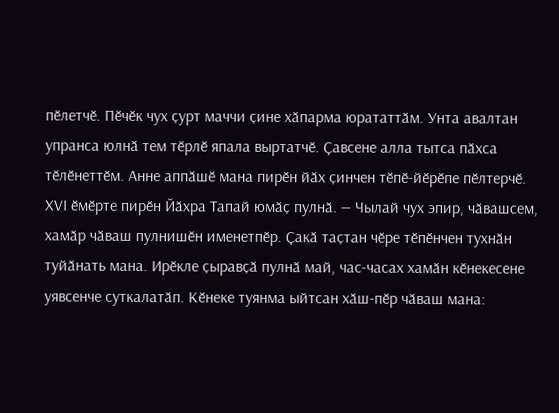пӗлетчӗ. Пӗчӗк чух ҫурт маччи ҫине хӑпарма юрататтӑм. Унта авалтан упранса юлнӑ тем тӗрлӗ япала выртатчӗ. Ҫавсене алла тытса пӑхса тӗлӗнеттӗм. Анне аппӑшӗ мана пирӗн йӑх ҫинчен тӗпӗ-йӗрӗпе пӗлтерчӗ. ХVI ӗмӗрте пирӗн Йӑхра Тапай юмӑҫ пулнӑ. — Чылай чух эпир, чӑвашсем, хамӑр чӑваш пулнишӗн именетпӗр. Ҫакӑ таҫтан чӗре тӗпӗнчен тухнӑн туйӑнать мана. Ирӗкле ҫыравҫӑ пулнӑ май, час-часах хамӑн кӗнекесене уявсенче суткалатӑп. Кӗнеке туянма ыйтсан хӑш-пӗр чӑваш мана: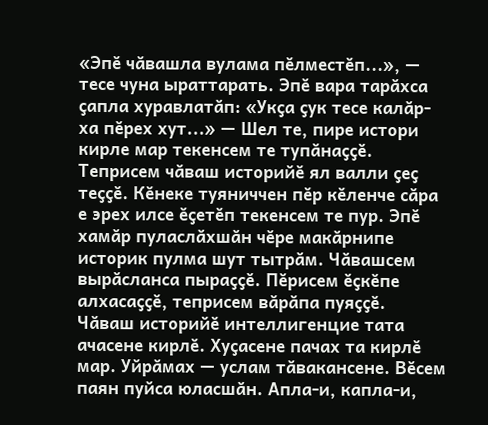«Эпӗ чӑвашла вулама пӗлместӗп...», — тесе чуна ыраттарать. Эпӗ вара тарӑхса ҫапла хуравлатӑп: «Укҫа ҫук тесе калӑр-ха пӗрех хут...» — Шел те, пире истори кирле мар текенсем те тупӑнаҫҫӗ. Теприсем чӑваш историйӗ ял валли ҫеҫ теҫҫӗ. Кӗнеке туяниччен пӗр кӗленче сӑра е эрех илсе ӗҫетӗп текенсем те пур. Эпӗ хамӑр пуласлӑхшӑн чӗре макӑрнипе историк пулма шут тытрӑм. Чӑвашсем вырӑсланса пыраҫҫӗ. Пӗрисем ӗҫкӗпе алхасаҫҫӗ, теприсем вӑрӑпа пуяҫҫӗ. Чӑваш историйӗ интеллигенцие тата ачасене кирлӗ. Хуҫасене пачах та кирлӗ мар. Уйрӑмах — услам тӑвакансене. Вӗсем паян пуйса юласшӑн. Апла-и, капла-и,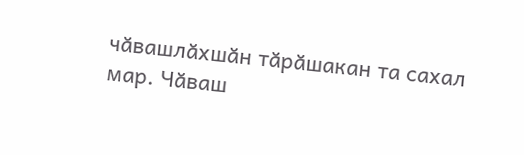чӑвашлӑхшӑн тӑрӑшакан та сахал мар. Чӑваш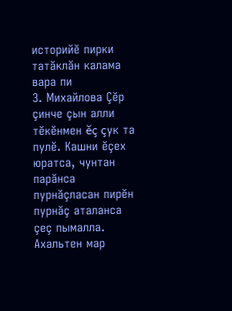историйӗ пирки татӑклӑн калама вара пи
З. Михайлова Çĕр çинче çын алли тĕкĕнмен ĕç çук та пулĕ. Кашни ĕçех юратса, чунтан парăнса пурнăçласан пирĕн пурнăç аталанса çеç пымалла. Ахальтен мар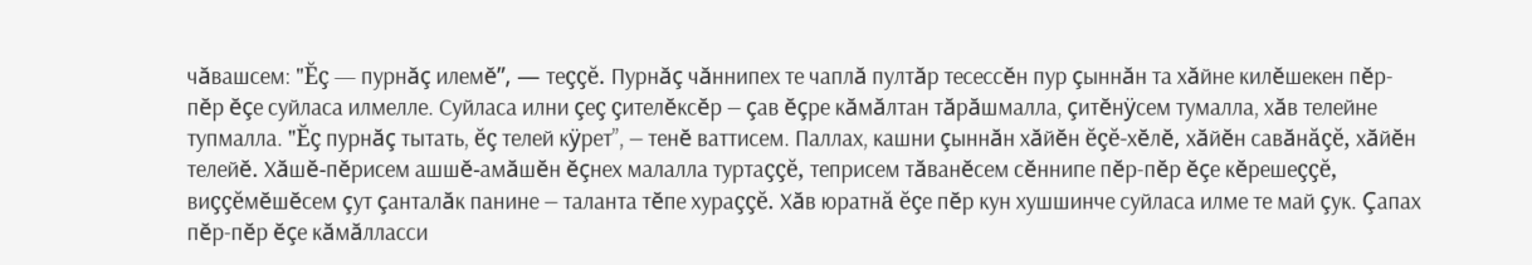чăвашсем: "Ĕç — пурнăç илемĕ”, — теççĕ. Пурнăç чăннипех те чаплă пултăр тесессĕн пур çыннăн та хăйне килĕшекен пĕр-пĕр ĕçе суйласа илмелле. Суйласа илни çеç çителĕксĕр — çав ĕçре кăмăлтан тăрăшмалла, çитĕнÿсем тумалла, хăв телейне тупмалла. "Ĕç пурнăç тытать, ĕç телей кÿрет”, — тенĕ ваттисем. Паллах, кашни çыннăн хăйĕн ĕçĕ-хĕлĕ, хăйĕн савăнăçĕ, хăйĕн телейĕ. Хăшĕ-пĕрисем ашшĕ-амăшĕн ĕçнех малалла туртаççĕ, теприсем тăванĕсем сĕннипе пĕр-пĕр ĕçе кĕрешеççĕ, виççĕмĕшĕсем çут çанталăк панине — таланта тĕпе хураççĕ. Хăв юратнă ĕçе пĕр кун хушшинче суйласа илме те май çук. Çапах пĕр-пĕр ĕçе кăмăлласси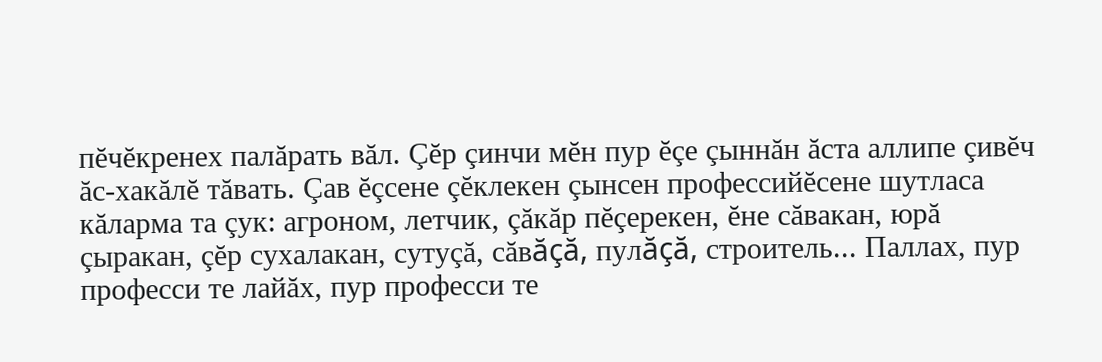пĕчĕкренех палăрать вăл. Çĕр çинчи мĕн пур ĕçе çыннăн ăста аллипе çивĕч ăс-хакăлĕ тăвать. Çав ĕçсене çĕклекен çынсен профессийĕсене шутласа кăларма та çук: агроном, летчик, çăкăр пĕçерекен, ĕне сăвакан, юрă çыракан, çĕр сухалакан, сутуçă, сăвăçă, пулăçă, строитель... Паллах, пур професси те лайăх, пур професси те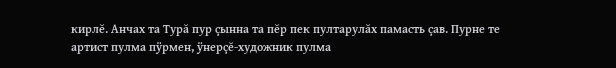кирлĕ. Анчах та Турă пур çынна та пĕр пек пултарулăх памасть çав. Пурне те артист пулма пÿрмен, ÿнерçĕ-художник пулма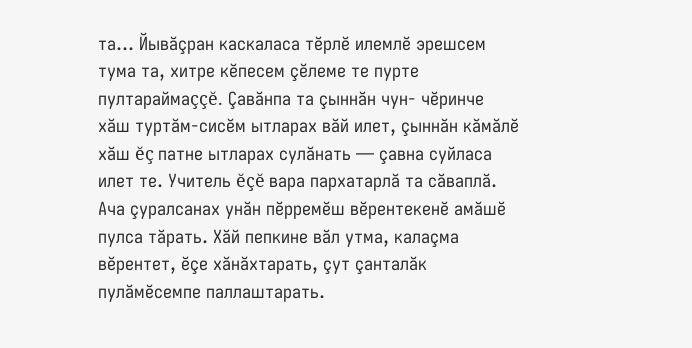та... Йывăçран каскаласа тĕрлĕ илемлĕ эрешсем тума та, хитре кĕпесем çĕлеме те пурте пултараймаççĕ. Çавăнпа та çыннăн чун- чĕринче хăш туртăм-сисĕм ытларах вăй илет, çыннăн кăмăлĕ хăш ĕç патне ытларах сулăнать — çавна суйласа илет те. Учитель ĕçĕ вара пархатарлă та сăваплă. Ача çуралсанах унăн пĕрремĕш вĕрентекенĕ амăшĕ пулса тăрать. Хăй пепкине вăл утма, калаçма вĕрентет, ĕçе хăнăхтарать, çут çанталăк пулăмĕсемпе паллаштарать.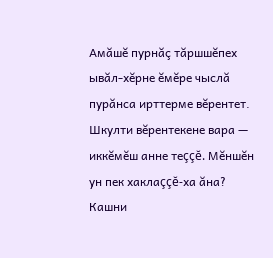Амăшĕ пурнăç тăршшĕпех ывăл-хĕрне ĕмĕре чыслă пурăнса ирттерме вĕрентет. Шкулти вĕрентекене вара — иккĕмĕш анне теççĕ. Мĕншĕн ун пек хаклаççĕ-ха ăна? Кашни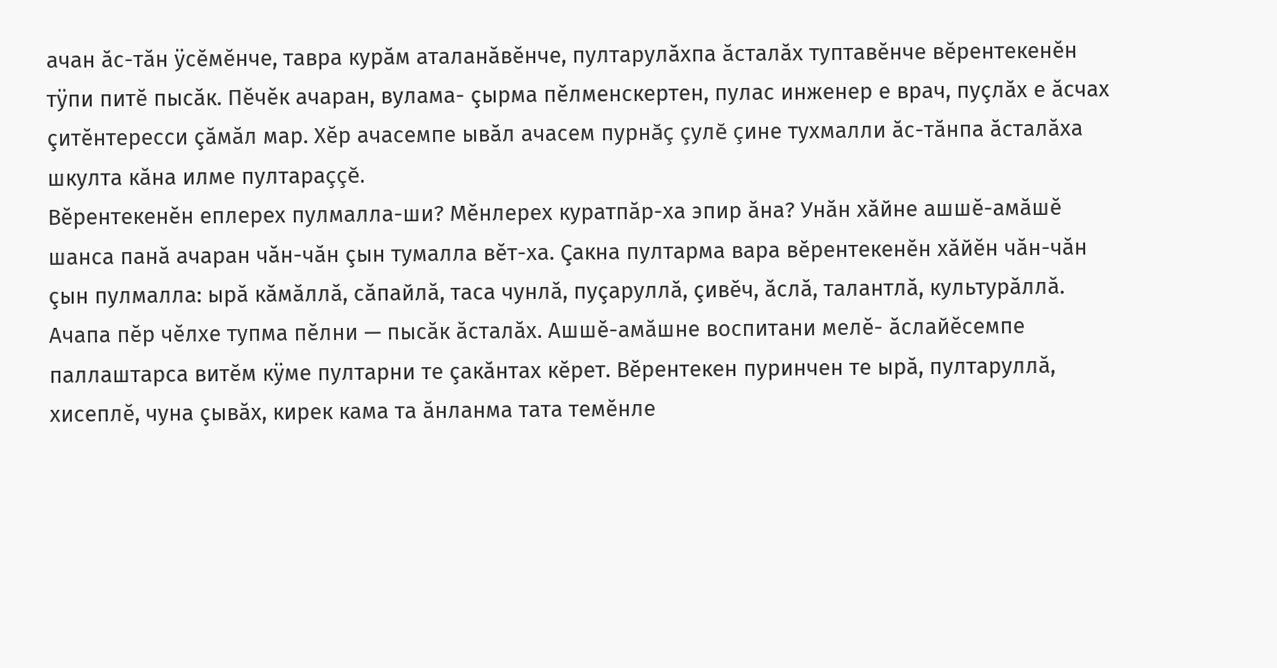ачан ăс-тăн ÿсĕмĕнче, тавра курăм аталанăвĕнче, пултарулăхпа ăсталăх туптавĕнче вĕрентекенĕн тÿпи питĕ пысăк. Пĕчĕк ачаран, вулама- çырма пĕлменскертен, пулас инженер е врач, пуçлăх е ăсчах çитĕнтересси çăмăл мар. Хĕр ачасемпе ывăл ачасем пурнăç çулĕ çине тухмалли ăс-тăнпа ăсталăха шкулта кăна илме пултараççĕ.
Вĕрентекенĕн еплерех пулмалла-ши? Мĕнлерех куратпăр-ха эпир ăна? Унăн хăйне ашшĕ-амăшĕ шанса панă ачаран чăн-чăн çын тумалла вĕт-ха. Çакна пултарма вара вĕрентекенĕн хăйĕн чăн-чăн çын пулмалла: ырă кăмăллă, сăпайлă, таса чунлă, пуçаруллă, çивĕч, ăслă, талантлă, культурăллă. Ачапа пĕр чĕлхе тупма пĕлни — пысăк ăсталăх. Ашшĕ-амăшне воспитани мелĕ- ăслайĕсемпе паллаштарса витĕм кÿме пултарни те çакăнтах кĕрет. Вĕрентекен пуринчен те ырă, пултаруллă, хисеплĕ, чуна çывăх, кирек кама та ăнланма тата темĕнле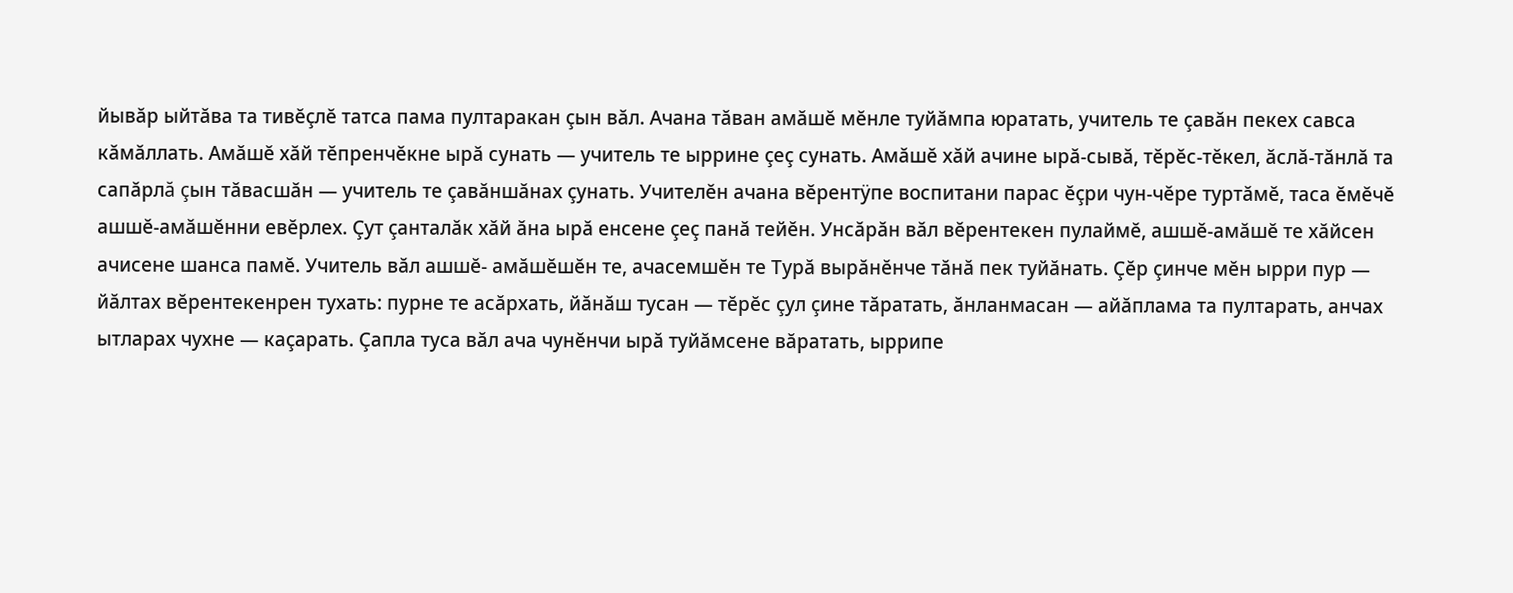йывăр ыйтăва та тивĕçлĕ татса пама пултаракан çын вăл. Ачана тăван амăшĕ мĕнле туйăмпа юратать, учитель те çавăн пекех савса кăмăллать. Амăшĕ хăй тĕпренчĕкне ырă сунать — учитель те ыррине çеç сунать. Амăшĕ хăй ачине ырă-сывă, тĕрĕс-тĕкел, ăслă-тăнлă та сапăрлă çын тăвасшăн — учитель те çавăншăнах çунать. Учителĕн ачана вĕрентÿпе воспитани парас ĕçри чун-чĕре туртăмĕ, таса ĕмĕчĕ ашшĕ-амăшĕнни евĕрлех. Çут çанталăк хăй ăна ырă енсене çеç панă тейĕн. Унсăрăн вăл вĕрентекен пулаймĕ, ашшĕ-амăшĕ те хăйсен ачисене шанса памĕ. Учитель вăл ашшĕ- амăшĕшĕн те, ачасемшĕн те Турă вырăнĕнче тăнă пек туйăнать. Çĕр çинче мĕн ырри пур — йăлтах вĕрентекенрен тухать: пурне те асăрхать, йăнăш тусан — тĕрĕс çул çине тăратать, ăнланмасан — айăплама та пултарать, анчах ытларах чухне — каçарать. Çапла туса вăл ача чунĕнчи ырă туйăмсене вăратать, ыррипе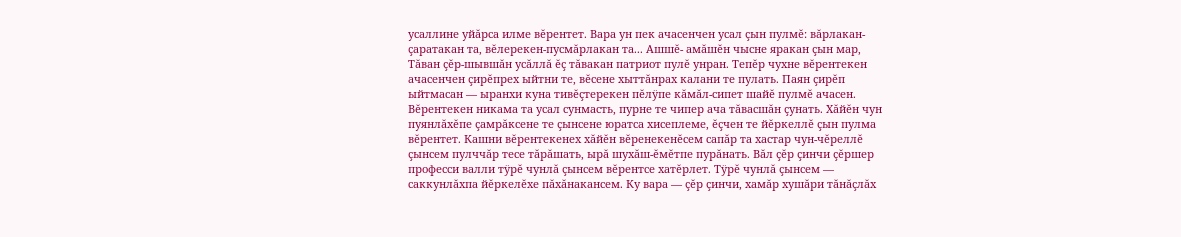усаллине уйăрса илме вĕрентет. Вара ун пек ачасенчен усал çын пулмĕ: вăрлакан-çаратакан та, вĕлерекен-пусмăрлакан та... Ашшĕ- амăшĕн чысне яракан çын мар, Тăван çĕр-шывшăн усăллă ĕç тăвакан патриот пулĕ унран. Тепĕр чухне вĕрентекен ачасенчен çирĕпрех ыйтни те, вĕсене хыттăнрах калани те пулать. Паян çирĕп ыйтмасан — ыранхи куна тивĕçтерекен пĕлÿпе кăмăл-сипет шайĕ пулмĕ ачасен. Вĕрентекен никама та усал сунмасть, пурне те чипер ача тăвасшăн çунать. Хăйĕн чун пуянлăхĕпе çамрăксене те çынсене юратса хисеплеме, ĕçчен те йĕркеллĕ çын пулма вĕрентет. Кашни вĕрентекенех хăйĕн вĕренекенĕсем сапăр та хастар чун-чĕреллĕ çынсем пулччăр тесе тăрăшать, ырă шухăш-ĕмĕтпе пурăнать. Вăл çĕр çинчи çĕршер професси валли тÿрĕ чунлă çынсем вĕрентсе хатĕрлет. Тÿрĕ чунлă çынсем — саккунлăхпа йĕркелĕхе пăхăнакансем. Ку вара — çĕр çинчи, хамăр хушăри тăнăçлăх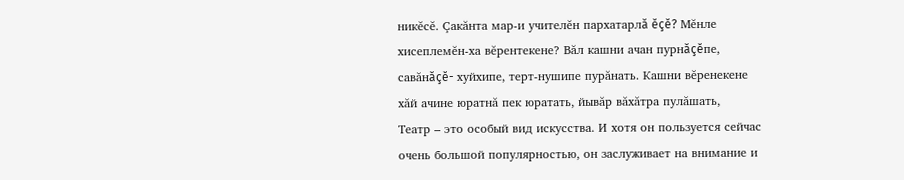никĕсĕ. Çакăнта мар-и учителĕн пархатарлă ĕçĕ? Мĕнле хисеплемĕн-ха вĕрентекене? Вăл кашни ачан пурнăçĕпе, савăнăçĕ- хуйхипе, терт-нушипе пурăнать. Кашни вĕренекене хăй ачине юратнă пек юратать, йывăр вăхăтра пулăшать,
Театр – это особый вид искусства. И хотя он пользуется сейчас очень большой популярностью, он заслуживает на внимание и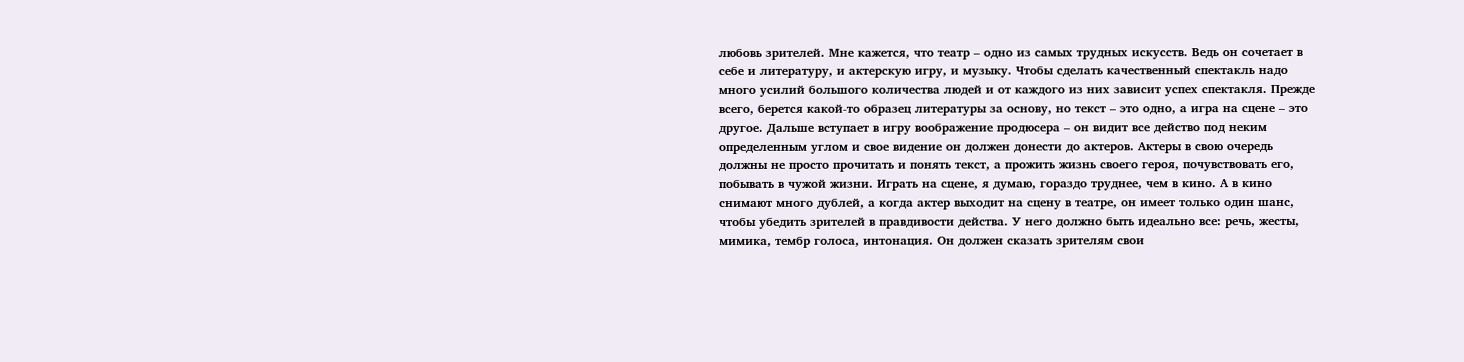любовь зрителей. Мне кажется, что театр – одно из самых трудных искусств. Ведь он сочетает в себе и литературу, и актерскую игру, и музыку. Чтобы сделать качественный спектакль надо много усилий большого количества людей и от каждого из них зависит успех спектакля. Прежде всего, берется какой-то образец литературы за основу, но текст – это одно, а игра на сцене – это другое. Дальше вступает в игру воображение продюсера – он видит все действо под неким определенным углом и свое видение он должен донести до актеров. Актеры в свою очередь должны не просто прочитать и понять текст, а прожить жизнь своего героя, почувствовать его, побывать в чужой жизни. Играть на сцене, я думаю, гораздо труднее, чем в кино. А в кино снимают много дублей, а когда актер выходит на сцену в театре, он имеет только один шанс, чтобы убедить зрителей в правдивости действа. У него должно быть идеально все: речь, жесты, мимика, тембр голоса, интонация. Он должен сказать зрителям свои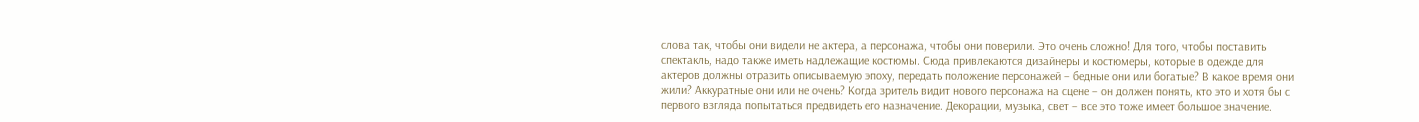слова так, чтобы они видели не актера, а персонажа, чтобы они поверили. Это очень сложно! Для того, чтобы поставить спектакль, надо также иметь надлежащие костюмы. Сюда привлекаются дизайнеры и костюмеры, которые в одежде для актеров должны отразить описываемую эпоху, передать положение персонажей – бедные они или богатые? В какое время они жили? Аккуратные они или не очень? Когда зритель видит нового персонажа на сцене – он должен понять, кто это и хотя бы с первого взгляда попытаться предвидеть его назначение. Декорации, музыка, свет – все это тоже имеет большое значение.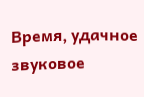Время, удачное звуковое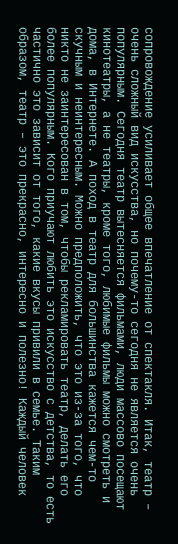сопровождение усиливает общее впечатление от спектакля. Итак, театр – очень сложный вид искусства, но почему-то сегодня не является очень популярным. Сегодня театр вытесняется фильмами, люди массово посещают кинотеатры, а не театры, кроме того, любимые фильмы можно смотреть и дома, в Интернете. А поход в театр для большинства кажется чем-то скучным и неинтересным. Можно предположить, что это из-за того, что никто не заинтересован в том, чтобы рекламировать театр, делать его более популярным. Кого приучают любить это искусство с детства, то есть частично это зависит от того, какие вкусы привили в семье. Таким образом, театр – это прекрасно, интересно и полезно! Каждый человек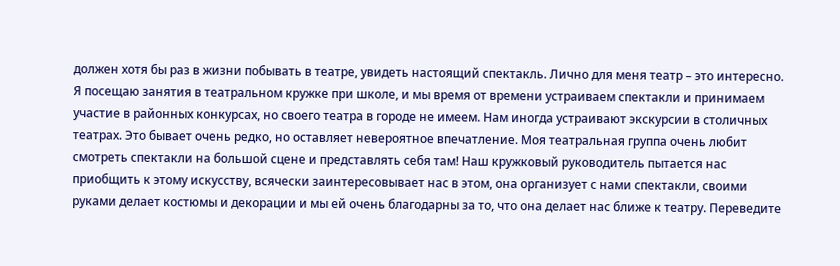должен хотя бы раз в жизни побывать в театре, увидеть настоящий спектакль. Лично для меня театр – это интересно. Я посещаю занятия в театральном кружке при школе, и мы время от времени устраиваем спектакли и принимаем участие в районных конкурсах, но своего театра в городе не имеем. Нам иногда устраивают экскурсии в столичных театрах. Это бывает очень редко, но оставляет невероятное впечатление. Моя театральная группа очень любит смотреть спектакли на большой сцене и представлять себя там! Наш кружковый руководитель пытается нас приобщить к этому искусству, всячески заинтересовывает нас в этом, она организует с нами спектакли, своими руками делает костюмы и декорации и мы ей очень благодарны за то, что она делает нас ближе к театру. Переведите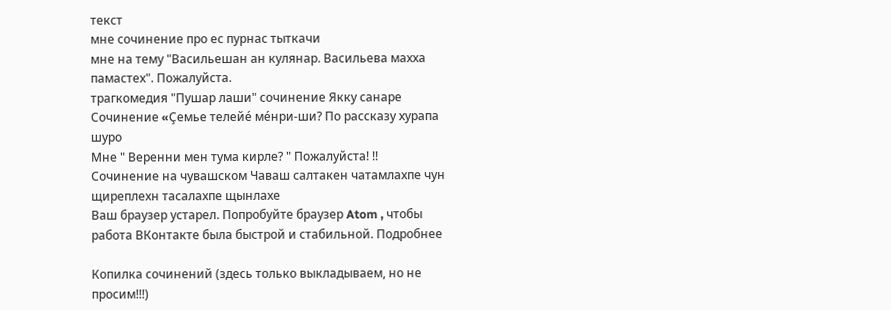текст
мне сочинение про ес пурнас тыткачи
мне на тему "Васильешан ан кулянар. Васильева махха памастех". Пожалуйста.
трагкомедия "Пушар лаши" сочинение Якку санаре
Сочинение «Çeмье телейé мéнри-ши? По рассказу хурапа шуро
Мне " Веренни мен тума кирле? " Пожалуйста! !!
Сочинение на чувашском Чаваш салтакен чатамлахпе чун щиреплехн тасалахпе щынлахе
Ваш браузер устарел. Попробуйте браузер Atom , чтобы работа ВКонтакте была быстрой и стабильной. Подробнее

Копилка сочинений (здесь только выкладываем, но не просим!!!)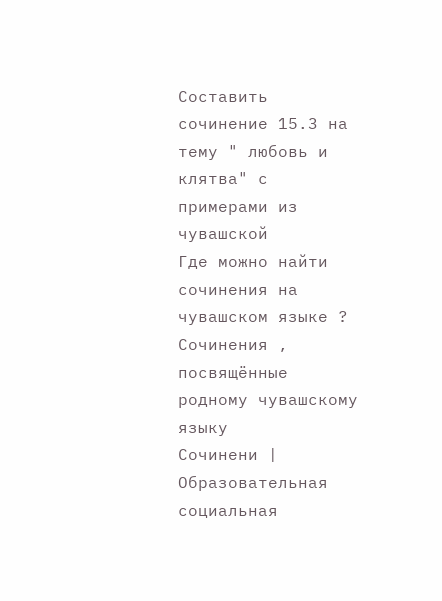Составить сочинение 15.3 на тему " любовь и клятва" с примерами из чувашской
Где можно найти сочинения на чувашском языке ?
Сочинения , посвящённые родному чувашскому языку
Сочинени | Образовательная социальная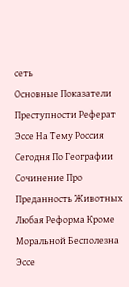сеть
Основные Показатели Преступности Реферат
Эссе На Тему Россия Сегодня По Географии
Сочинение Про Преданность Животных
Любая Реформа Кроме Моральной Бесполезна Эссе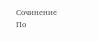Сочинение По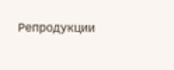Репродукции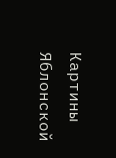Картины Яблонской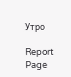Утро

Report Page